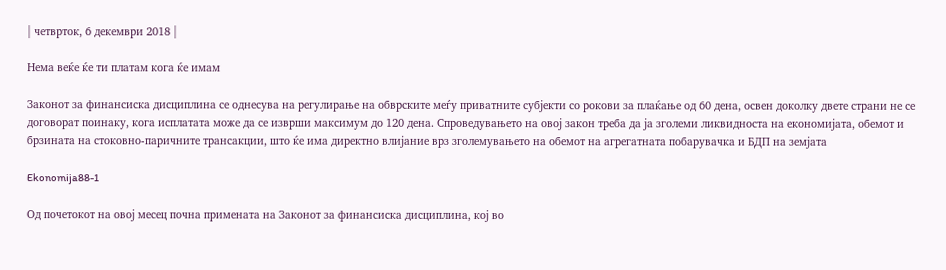| четврток, 6 декември 2018 |

Нема веќе ќе ти платам кога ќе имам

Законот за финансиска дисциплина се однесува на регулирање на обврските меѓу приватните субјекти со рокови за плаќање од 60 дена, освен доколку двете страни не се договорат поинаку, кога исплатата може да се изврши максимум до 120 дена. Спроведувањето на овој закон треба да ја зголеми ликвидноста на економијата, обемот и брзината на стоковно-паричните трансакции, што ќе има директно влијание врз зголемувањето на обемот на агрегатната побарувачка и БДП на земјата

Ekonomija88-1

Од почетокот на овој месец почна примената на Законот за финансиска дисциплина, кој во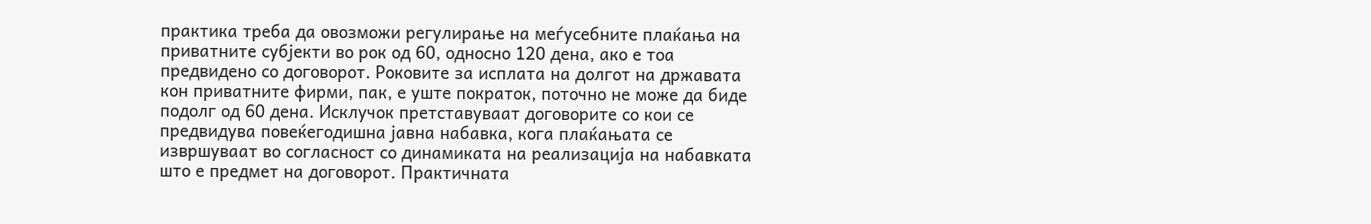практика треба да овозможи регулирање на меѓусебните плаќања на приватните субјекти во рок од 60, односно 120 дена, ако е тоа предвидено со договорот. Роковите за исплата на долгот на државата кон приватните фирми, пак, е уште пократок, поточно не може да биде подолг од 60 дена. Исклучок претставуваат договорите со кои се предвидува повеќегодишна јавна набавка, кога плаќањата се извршуваат во согласност со динамиката на реализација на набавката што е предмет на договорот. Практичната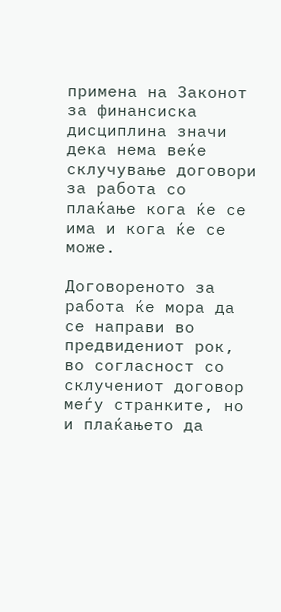примена на Законот за финансиска дисциплина значи дека нема веќе склучување договори за работа со плаќање кога ќе се има и кога ќе се може.

Договореното за работа ќе мора да се направи во предвидениот рок, во согласност со склучениот договор меѓу странките, но и плаќањето да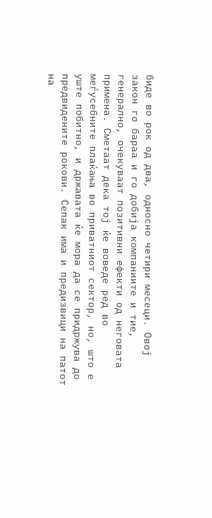биде во рок од два, односно четири месеци. Овој закон го бараа и го добија компаниите и тие, генерално, очекуваат позитивни ефекти од неговата примена. Сметаат дека тој ќе воведе ред во меѓусебните плаќања во приватниот сектор, но, што е уште побитно, и државата ќе мора да се придржува до предвидените рокови. Сепак има и предизвици на патот на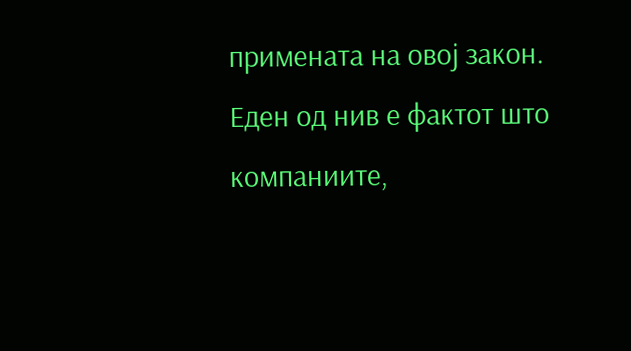примената на овој закон. Еден од нив е фактот што компаниите,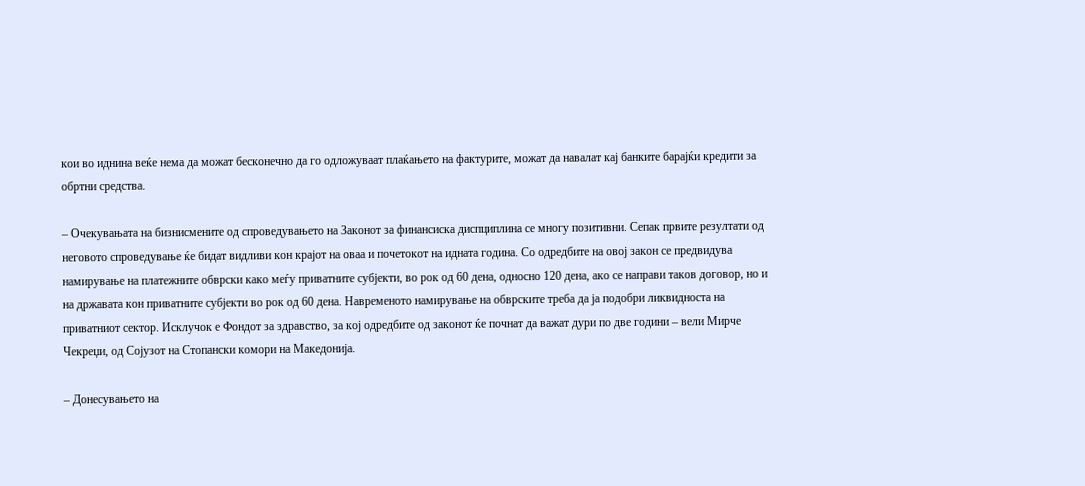кои во иднина веќе нема да можат бесконечно да го одложуваат плаќањето на фактурите, можат да навалат кај банките барајќи кредити за обртни средства.

– Очекувањата на бизнисмените од спроведувањето на Законот за финансиска диспциплина се многу позитивни. Сепак првите резултати од неговото спроведување ќе бидат видливи кон крајот на оваа и почетокот на идната година. Со одредбите на овој закон се предвидува намирување на платежните обврски како меѓу приватните субјекти, во рок од 60 дена, односно 120 дена, ако се направи таков договор, но и на државата кон приватните субјекти во рок од 60 дена. Навременото намирување на обврските треба да ја подобри ликвидноста на приватниот сектор. Исклучок е Фондот за здравство, за кој одредбите од законот ќе почнат да важат дури по две години – вели Мирче Чекреџи, од Сојузот на Стопански комори на Македонија.

– Донесувањето на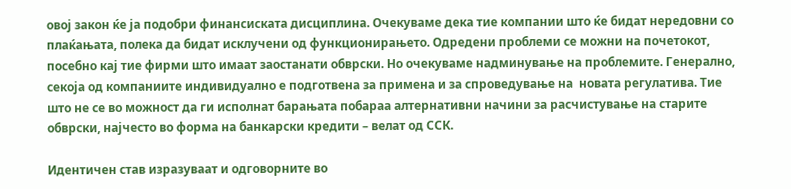овој закон ќе ја подобри финансиската дисциплина. Очекуваме дека тие компании што ќе бидат нередовни со плаќањата, полека да бидат исклучени од функционирањето. Одредени проблеми се можни на почетокот, посебно кај тие фирми што имаат заостанати обврски. Но очекуваме надминување на проблемите. Генерално, секоја од компаниите индивидуално е подготвена за примена и за спроведување на  новата регулатива. Тие што не се во можност да ги исполнат барањата побараа алтернативни начини за расчистување на старите обврски, најчесто во форма на банкарски кредити – велат од ССК.

Идентичен став изразуваат и одговорните во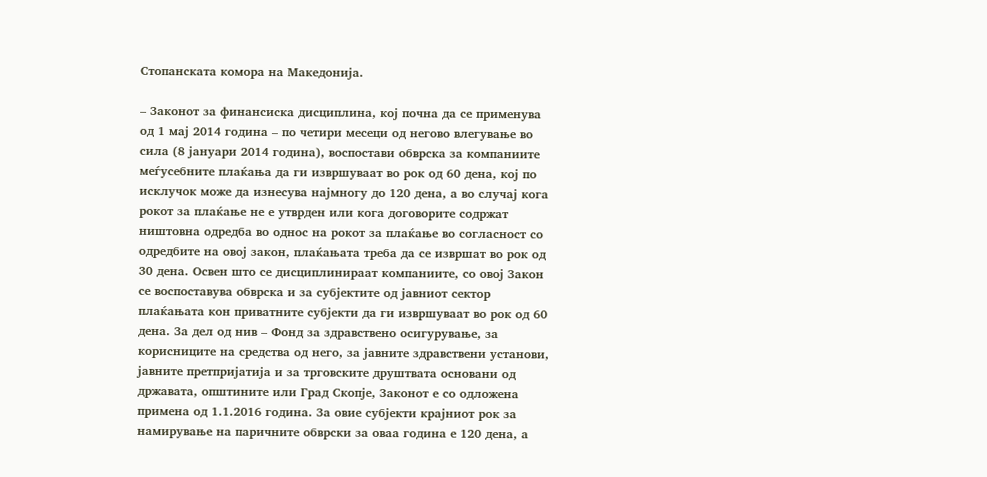Стопанската комора на Македонија.

– Законот за финансиска дисциплина, кој почна да се применува од 1 мај 2014 година – по четири месеци од негово влегување во сила (8 јануари 2014 година), воспостави обврска за компаниите меѓусебните плаќања да ги извршуваат во рок од 60 дена, кој по исклучок може да изнесува најмногу до 120 дена, а во случај кога рокот за плаќање не е утврден или кога договорите содржат ништовна одредба во однос на рокот за плаќање во согласност со одредбите на овој закон, плаќањата треба да се извршат во рок од 30 дена. Освен што се дисциплинираат компаниите, со овој Закон се воспоставува обврска и за субјектите од јавниот сектор плаќањата кон приватните субјекти да ги извршуваат во рок од 60 дена. За дел од нив – Фонд за здравствено осигурување, за корисниците на средства од него, за јавните здравствени установи, јавните претпријатија и за трговските друштвата основани од државата, општините или Град Скопје, Законот е со одложена примена од 1.1.2016 година. За овие субјекти крајниот рок за намирување на паричните обврски за оваа година е 120 дена, а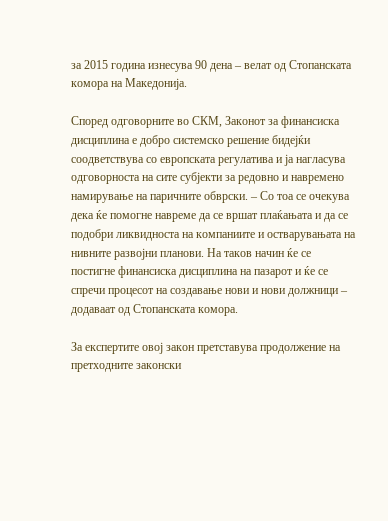за 2015 година изнесува 90 дена – велат од Стопанската комора на Македонија.

Според одговорните во СКМ, Законот за финансиска дисциплина е добро системско решение бидејќи соодветствува со европската регулатива и ја нагласува одговорноста на сите субјекти за редовно и навремено намирување на паричните обврски. – Со тоа се очекува дека ќе помогне навреме да се вршат плаќањата и да се подобри ликвидноста на компаниите и остварувањата на нивните развојни планови. На таков начин ќе се постигне финансиска дисциплина на пазарот и ќе се спречи процесот на создавање нови и нови должници – додаваат од Стопанската комора.

За експертите овој закон претставува продолжение на претходните законски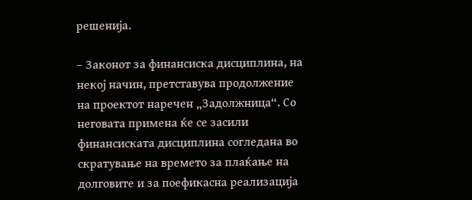решенија.

– Законот за финансиска дисциплина, на некој начин, претставува продолжение на проектот наречен „Задолжница“. Со неговата примена ќе се засили финансиската дисциплина согледана во скратување на времето за плаќање на долговите и за поефикасна реализација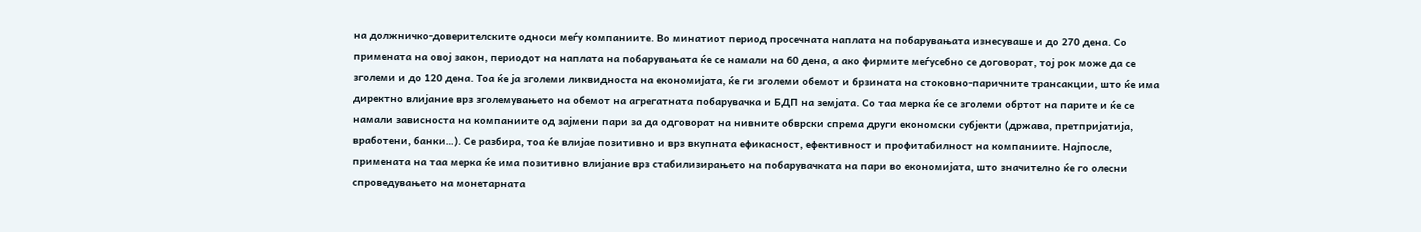на должничко-доверителските односи меѓу компаниите. Во минатиот период просечната наплата на побарувањата изнесуваше и до 270 дена. Со примената на овој закон, периодот на наплата на побарувањата ќе се намали на 60 дена, а ако фирмите меѓусебно се договорат, тој рок може да се зголеми и до 120 дена. Тоа ќе ја зголеми ликвидноста на економијата, ќе ги зголеми обемот и брзината на стоковно-паричните трансакции, што ќе има директно влијание врз зголемувањето на обемот на агрегатната побарувачка и БДП на земјата. Со таа мерка ќе се зголеми обртот на парите и ќе се намали зависноста на компаниите од зајмени пари за да одговорат на нивните обврски спрема други економски субјекти (држава, претпријатија, вработени, банки…). Се разбира, тоа ќе влијае позитивно и врз вкупната ефикасност, ефективност и профитабилност на компаниите. Најпосле, примената на таа мерка ќе има позитивно влијание врз стабилизирањето на побарувачката на пари во економијата, што значително ќе го олесни спроведувањето на монетарната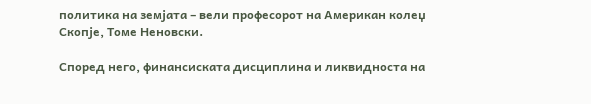политика на земјата – вели професорот на Американ колеџ Скопје, Томе Неновски.

Според него, финансиската дисциплина и ликвидноста на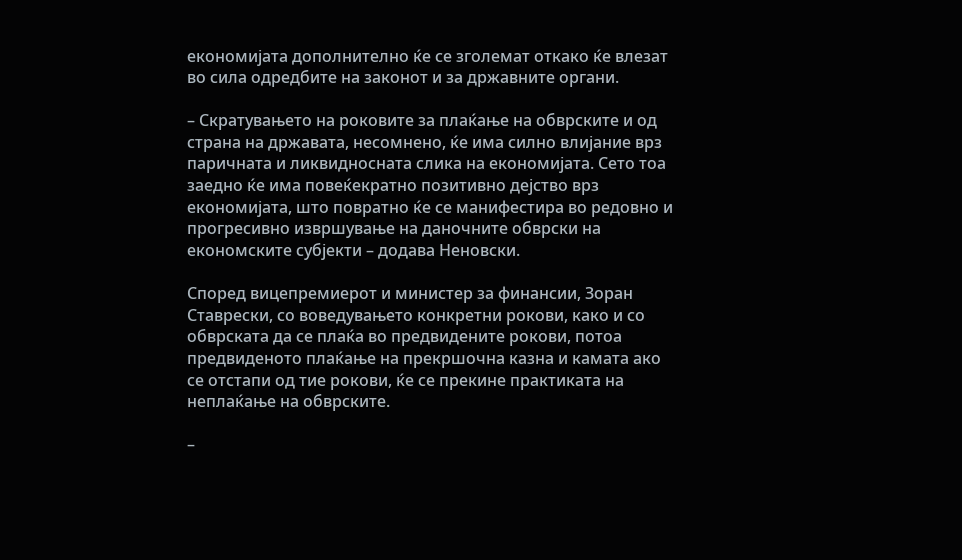економијата дополнително ќе се зголемат откако ќе влезат во сила одредбите на законот и за државните органи.

– Скратувањето на роковите за плаќање на обврските и од страна на државата, несомнено, ќе има силно влијание врз паричната и ликвидносната слика на економијата. Сето тоа заедно ќе има повеќекратно позитивно дејство врз економијата, што повратно ќе се манифестира во редовно и прогресивно извршување на даночните обврски на економските субјекти – додава Неновски.

Според вицепремиерот и министер за финансии, Зоран Ставрески, со воведувањето конкретни рокови, како и со обврската да се плаќа во предвидените рокови, потоа предвиденото плаќање на прекршочна казна и камата ако се отстапи од тие рокови, ќе се прекине практиката на неплаќање на обврските.

–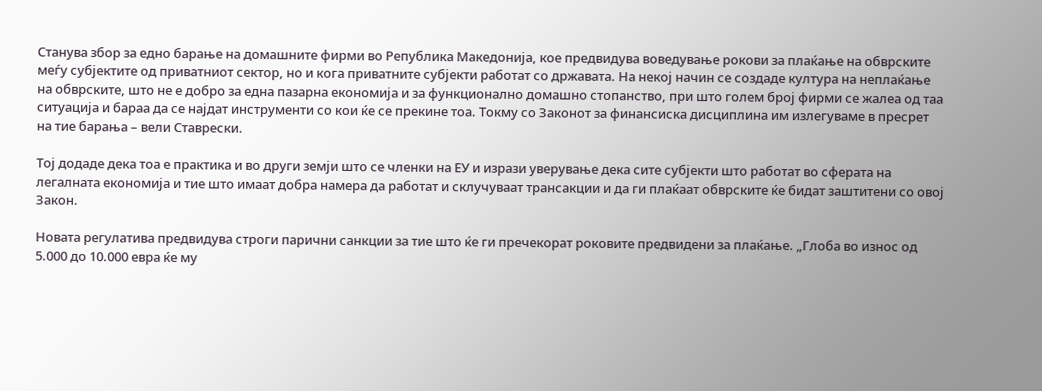Станува збор за едно барање на домашните фирми во Република Македонија, кое предвидува воведување рокови за плаќање на обврските меѓу субјектите од приватниот сектор, но и кога приватните субјекти работат со државата. На некој начин се создаде култура на неплаќање на обврските, што не е добро за една пазарна економија и за функционално домашно стопанство, при што голем број фирми се жалеа од таа ситуација и бараа да се најдат инструменти со кои ќе се прекине тоа. Токму со Законот за финансиска дисциплина им излегуваме в пресрет на тие барања – вели Ставрески.

Тој додаде дека тоа е практика и во други земји што се членки на ЕУ и изрази уверување дека сите субјекти што работат во сферата на легалната економија и тие што имаат добра намера да работат и склучуваат трансакции и да ги плаќаат обврските ќе бидат заштитени со овој Закон.

Новата регулатива предвидува строги парични санкции за тие што ќе ги пречекорат роковите предвидени за плаќање. „Глоба во износ од 5.000 до 10.000 евра ќе му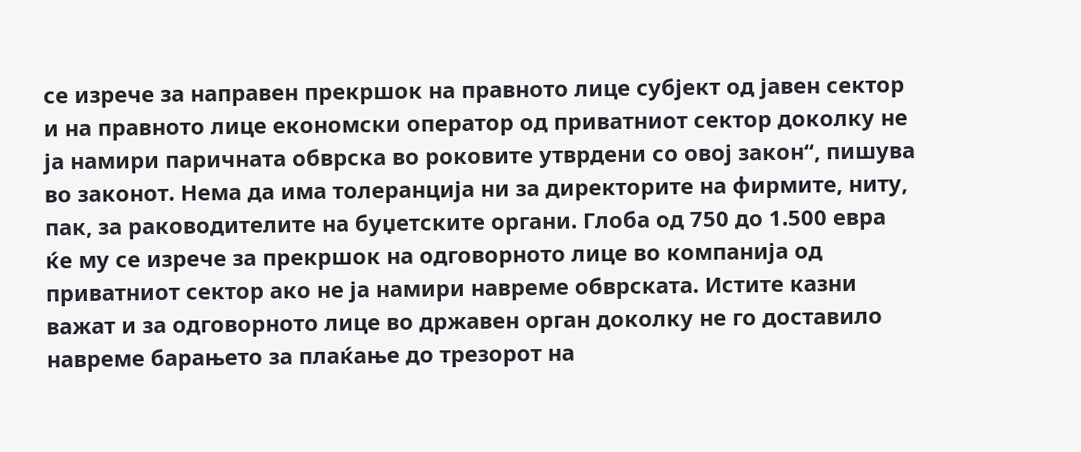се изрече за направен прекршок на правното лице субјект од јавен сектор и на правното лице економски оператор од приватниот сектор доколку не ја намири паричната обврска во роковите утврдени со овој закон“, пишува во законот. Нема да има толеранција ни за директорите на фирмите, ниту, пак, за раководителите на буџетските органи. Глоба од 750 до 1.500 евра ќе му се изрече за прекршок на одговорното лице во компанија од приватниот сектор ако не ја намири навреме обврската. Истите казни важат и за одговорното лице во државен орган доколку не го доставило навреме барањето за плаќање до трезорот на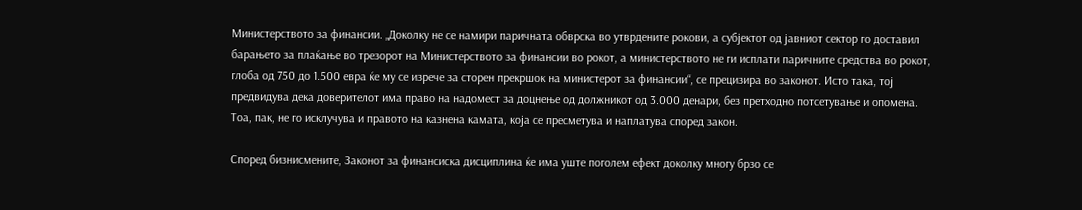Министерството за финансии. „Доколку не се намири паричната обврска во утврдените рокови, а субјектот од јавниот сектор го доставил барањето за плаќање во трезорот на Министерството за финансии во рокот, а министерството не ги исплати паричните средства во рокот, глоба од 750 до 1.500 евра ќе му се изрече за сторен прекршок на министерот за финансии“, се прецизира во законот. Исто така, тој предвидува дека доверителот има право на надомест за доцнење од должникот од 3.000 денари, без претходно потсетување и опомена. Тоа, пак, не го исклучува и правото на казнена камата, која се пресметува и наплатува според закон.

Според бизнисмените, Законот за финансиска дисциплина ќе има уште поголем ефект доколку многу брзо се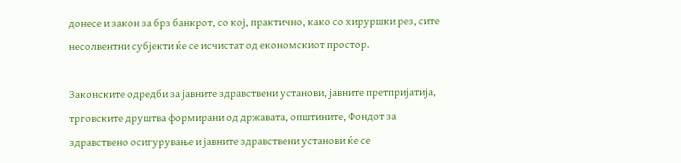донесе и закон за брз банкрот, со кој, практично, како со хируршки рез, сите несолвентни субјекти ќе се исчистат од економскиот простор.

Законските одредби за јавните здравствени установи, јавните претпријатија, трговските друштва формирани од државата, општините, Фондот за здравствено осигурување и јавните здравствени установи ќе се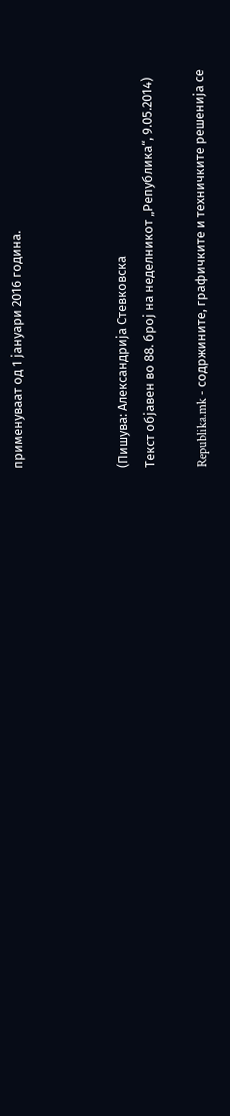применуваат од 1 јануари 2016 година.



(Пишува: Александрија Стевковска
Текст објавен во 88. број на неделникот „Република“, 9.05.2014)

Republika.mk - содржините, графичките и техничките решенија се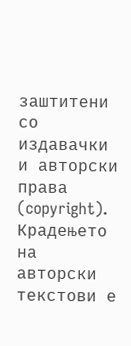заштитени со издавачки и авторски права (copyright). Крадењето на авторски текстови е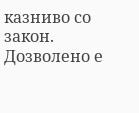казниво со закон. Дозволено е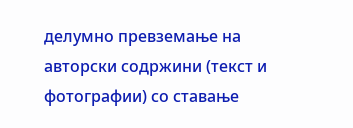делумно превземање на авторски содржини (текст и фотографии) со ставање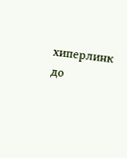хиперлинк до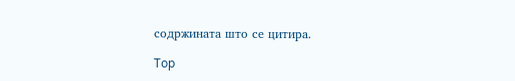содржината што се цитира.

Top